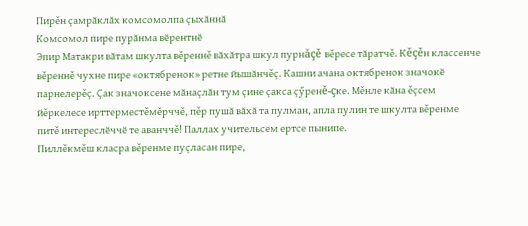Пирěн çамрăклăх комсомолпа çыхăннă
Комсомол пире пурăнма вӗрентнӗ
Эпир Матакри вăтам шкулта вěреннě вăхăтра шкул пурнăçě вěресе тăратчě. Кěçěн классенче вěреннě чухне пире «октябренок» ретне йышăнчěç. Кашни ачана октябренок значокӗ парнелерěç. Çак значоксене мăнаçлăн тум çине çакса çӳренě-çке. Мěнле кăна ěçсем йěркелесе ирттерместěмěрччě, пěр пушă вăхă та пулман, апла пулин те шкулта вěренме питě интереслӗччӗ те аванччě! Паллах учительсем ертсе пынипе.
Пиллěкмěш класра вěренме пуçласан пире,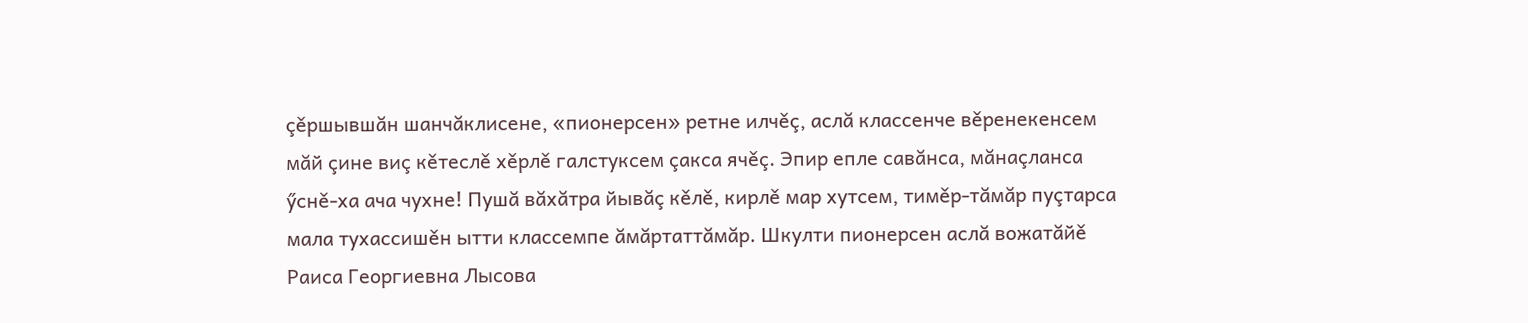çěршывшăн шанчăклисене, «пионерсен» ретне илчěç, аслă классенче вěренекенсем мăй çине виç кěтеслě хěрлě галстуксем çакса ячěç. Эпир епле савăнса, мăнаçланса ӳснě-ха ача чухне! Пушă вăхăтра йывăç кěлě, кирлě мар хутсем, тимěр-тăмăр пуçтарса мала тухассишěн ытти классемпе ăмăртаттăмăр. Шкулти пионерсен аслă вожатăйě Раиса Георгиевна Лысова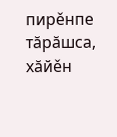пирěнпе тăрăшса, хăйěн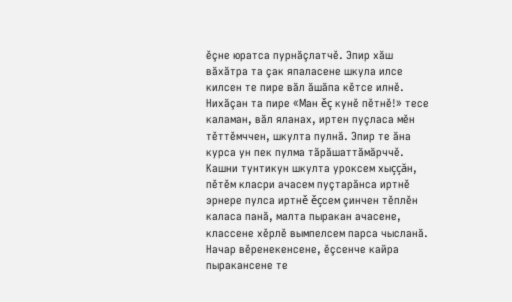ěçне юратса пурнăçлатчě. Эпир хăш вăхăтра та çак япаласене шкула илсе килсен те пире вăл ăшăпа кěтсе илнě. Нихăçан та пире «Ман ěç кунě пěтнě!» тесе каламан, вăл яланах, иртен пуçласа мěн тěттěмччен, шкулта пулнă. Эпир те ăна курса ун пек пулма тăрăшаттăмăрччě. Кашни тунтикун шкулта уроксем хыççăн, пěтěм класри ачасем пуçтарăнса иртнě эрнере пулса иртнě ěçсем çинчен тěплěн каласа панă, малта пыракан ачасене, классене хěрлě вымпелсем парса чысланă. Начар вěренекенсене, ěçсенче кайра пыракансене те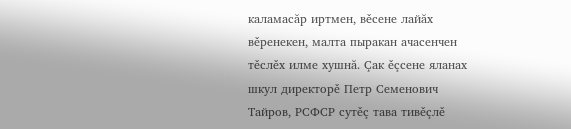каламасăр иртмен, вěсене лайăх вěренекен, малта пыракан ачасенчен тěслěх илме хушнă. Çак ěçсене яланах шкул директорě Петр Семенович Тайров, РСФСР сутěç тава тивěçлě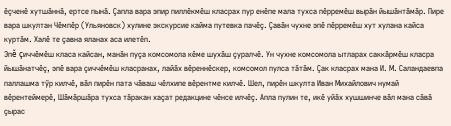ěçченě хутшăннă, ертсе пынă. Çапла вара эпир пиллěкмěш класрах пур енěпе мала тухса пěрремěш вырăн йышăнтăмăр. Пире вара шкултан Чěмпěр (Ульяновск) хулине экскурсие кайма путевка пачěç. Çавăн чухне эпě пěрремěш хут хулана кайса куртăм. Халě те çавна яланах аса илетěп.
Эпě çиччěмěш класа кайсан, манăн пуçа комсомола кěме шухăш çуралчě. Ун чухне комсомола ытларах саккăрмěш класра йышăнатчěç, эпě вара çиччěмěш класранах, лайăх вěреннěскер, комсомол пулса тăтăм. Çак класрах мана И. М. Саландаевпа паллашма тӳр килчě, вăл пирěн пата чăваш чěлхипе вěрентме килчě. Шел, пирěн шкулта Иван Михайлович нумай вěрентеймерě, Шăмăршăра тухса тăракан хаçат редакцине чěнсе илчěç. Апла пулин те, икě уйăх хушшинче вăл мана сăвă çырас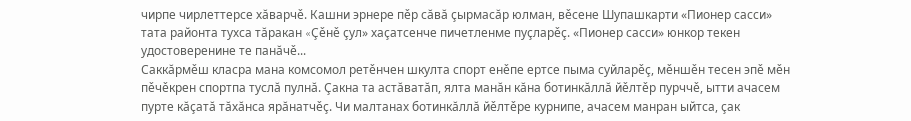чирпе чирлеттерсе хăварчě. Кашни эрнере пěр сăвă çырмасăр юлман, вěсене Шупашкарти «Пионер сасси» тата районта тухса тăракан «Çěнě çул» хаçатсенче пичетленме пуçларěç. «Пионер сасси» юнкор текен удостоверенине те панăчě...
Саккăрмěш класра мана комсомол ретěнчен шкулта спорт енěпе ертсе пыма суйларěç, мěншěн тесен эпě мěн пěчěкрен спортпа туслă пулнă. Çакна та астăватăп, ялта манăн кăна ботинкăллă йěлтěр пурччě, ытти ачасем пурте кăçатă тăхăнса ярăнатчěç. Чи малтанах ботинкăллă йěлтěре курнипе, ачасем манран ыйтса, çак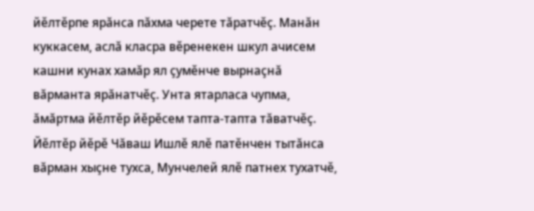йěлтěрпе ярăнса пăхма черете тăратчěç. Манăн куккасем, аслă класра вěренекен шкул ачисем кашни кунах хамăр ял çумěнче вырнаçнă вăрманта ярăнатчěç. Унта ятарласа чупма, ăмăртма йěлтěр йěрěсем тапта-тапта тăватчěç. Йěлтěр йěрě Чăваш Ишлě ялě патěнчен тытăнса вăрман хыçне тухса, Мунчелей ялě патнех тухатчě,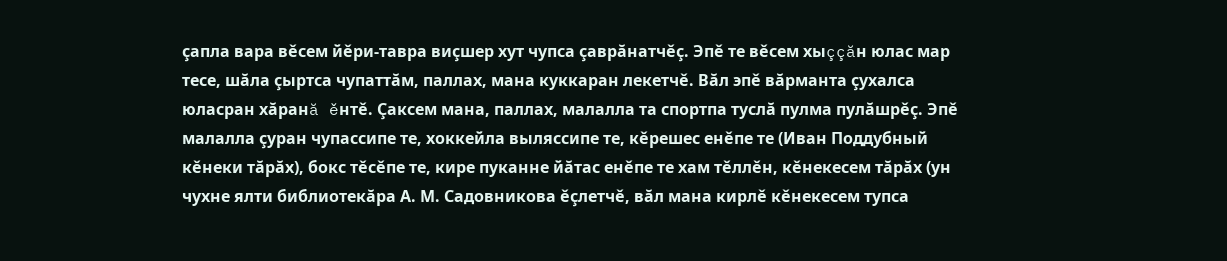çапла вара вěсем йěри-тавра виçшер хут чупса çаврăнатчěç. Эпě те вěсем хыççăн юлас мар тесе, шăла çыртса чупаттăм, паллах, мана куккаран лекетчě. Вăл эпě вăрманта çухалса юласран хăранă ěнтě. Çаксем мана, паллах, малалла та спортпа туслă пулма пулăшрěç. Эпě малалла çуран чупассипе те, хоккейла выляссипе те, кěрешес енěпе те (Иван Поддубный кěнеки тăрăх), бокс тěсěпе те, кире пуканне йăтас енěпе те хам тěллěн, кěнекесем тăрăх (ун чухне ялти библиотекăра А. М. Садовникова ěçлетчě, вăл мана кирлě кěнекесем тупса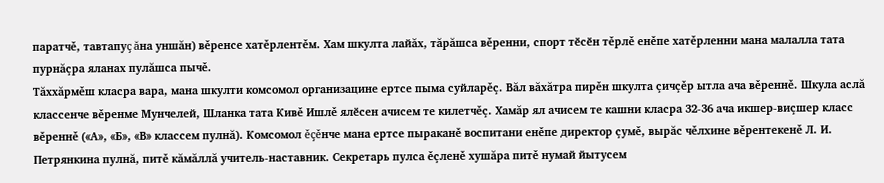паратчě, тавтапуç ăна уншăн) вěренсе хатěрлентěм. Хам шкулта лайăх, тăрăшса вěренни, спорт тӗсӗн тěрлě енěпе хатěрленни мана малалла тата пурнăçра яланах пулăшса пычě.
Тăххăрмěш класра вара, мана шкулти комсомол организацине ертсе пыма суйларěç. Вăл вăхăтра пирěн шкулта çичçěр ытла ача вěреннě. Шкула аслă классенче вěренме Мунчелей, Шланка тата Кивě Ишлě ялӗсен ачисем те килетчěç. Хамăр ял ачисем те кашни класра 32-36 ача икшер-виçшер класс вěреннě («А», «Б», «В» классем пулнă). Комсомол ěçěнче мана ертсе пыраканě воспитани енěпе директор çумě, вырăс чěлхине вěрентекенě Л. И. Петрянкина пулнă, питě кăмăллă учитель-наставник. Секретарь пулса ěçленě хушăра питě нумай йытусем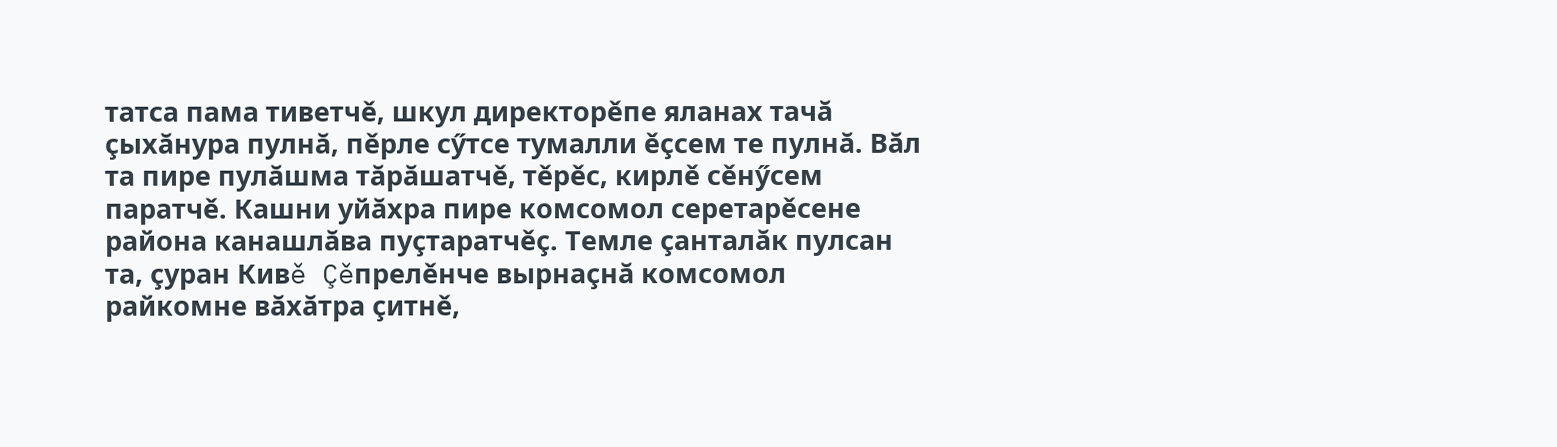татса пама тиветчě, шкул директорěпе яланах тачă çыхăнура пулнă, пěрле сӳтсе тумалли ěçсем те пулнă. Вăл та пире пулăшма тăрăшатчě, тěрěс, кирлě сěнӳсем паратчě. Кашни уйăхра пире комсомол серетарěсене района канашлăва пуçтаратчěç. Темле çанталăк пулсан та, çуран Кивě Çěпрелěнче вырнаçнă комсомол райкомне вăхăтра çитнě,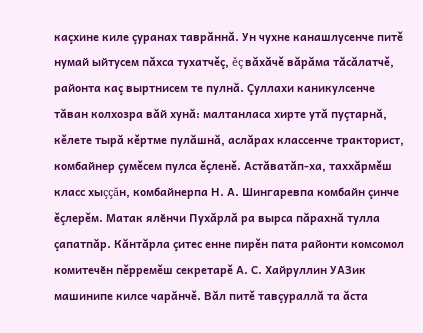каçхине киле çуранах таврăннă. Ун чухне канашлусенче питě нумай ыйтусем пăхса тухатчěç, ěç вăхăчě вăрăма тăсăлатчě, районта каç выртнисем те пулнă. Çуллахи каникулсенче тăван колхозра вăй хунă: малтанласа хирте утă пуçтарнă, кěлете тырă кěртме пулăшнă, аслăрах классенче тракторист, комбайнер çумěсем пулса ěçленě. Астăватăп-ха, таххăрмěш класс хыççăн, комбайнерпа Н. А. Шингаревпа комбайн çинче ěçлерěм. Матак ялӗнчи Пухăрлă ра вырса пăрахнă тулла çапатпăр. Кăнтăрла çитес енне пирěн пата районти комсомол комитечӗн пěрремěш секретарě А. С. Хайруллин УАЗик машинипе килсе чарăнчě. Вăл питě тавçураллă та ăста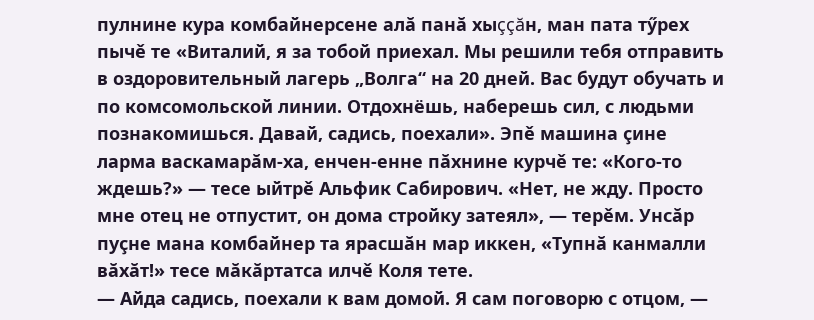пулнине кура комбайнерсене алă панă хыççăн, ман пата тӳрех пычě те «Виталий, я за тобой приехал. Мы решили тебя отправить в оздоровительный лагерь „Волга“ на 20 дней. Вас будут обучать и по комсомольской линии. Отдохнёшь, наберешь сил, с людьми познакомишься. Давай, садись, поехали». Эпě машина çине ларма васкамарăм-ха, енчен-енне пăхнине курчě те: «Кого-то ждешь?» — тесе ыйтрě Альфик Сабирович. «Нет, не жду. Просто мне отец не отпустит, он дома стройку затеял», — терěм. Унсăр пуçне мана комбайнер та ярасшăн мар иккен, «Тупнă канмалли вăхăт!» тесе мăкăртатса илчě Коля тете.
— Айда садись, поехали к вам домой. Я сам поговорю с отцом, —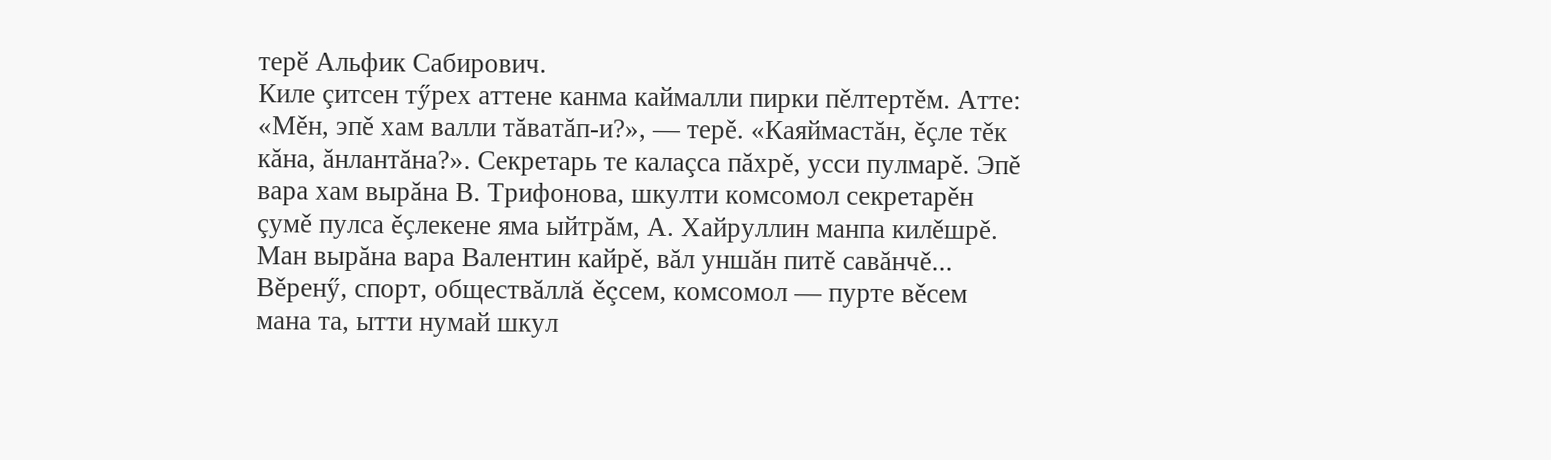терӗ Альфик Сабирович.
Киле çитсен тӳрех аттене канма каймалли пирки пěлтертěм. Атте: «Мěн, эпě хам валли тăватăп-и?», — терě. «Каяймастăн, ěçле тěк кăна, ăнлантăна?». Секретарь те калаçса пăхрě, усси пулмарě. Эпě вара хам вырăна В. Трифонова, шкулти комсомол секретарěн çумě пулса ěçлекене яма ыйтрăм, А. Хайруллин манпа килěшрě. Ман вырăна вара Валентин кайрě, вăл уншăн питě савăнчě...
Вěренӳ, спорт, обществăллă ěçсем, комсомол — пурте вěсем мана та, ытти нумай шкул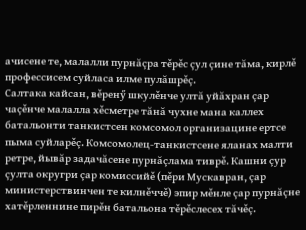ачисене те, малалли пурнăçра тěрěс çул çине тăма, кирлě профессисем суйласа илме пулăшрěç.
Салтака кайсан, вěренӳ шкулěнче ултă уйăхран çар чаçěнче малалла хěсметре тăнă чухне мана каллех батальонти танкистсен комсомол организацине ертсе пыма суйларěç. Комсомолец-танкистсене яланах малти ретре, йывăр задачăсене пурнăçлама тиврě. Кашни çур çулта округри çар комиссийě (пěри Мускавран, çар министерствинчен те килнěччě) эпир мěнле çар пурнăçне хатěрленнине пирěн батальона тěрěслесех тăчěç.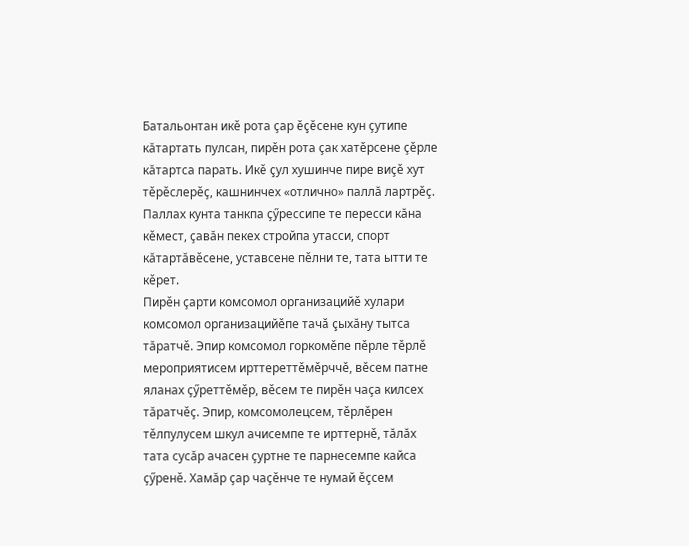Батальонтан икě рота çар ěçěсене кун çутипе кăтартать пулсан, пирěн рота çак хатěрсене çěрле кăтартса парать. Икě çул хушинче пире виçě хут тěрěслерěç, кашнинчех «отлично» паллă лартрěç. Паллах кунта танкпа çӳрессипе те пересси кăна кěмест, çавăн пекех стройпа утасси, спорт кăтартăвěсене, уставсене пěлни те, тата ытти те кěрет.
Пирěн çарти комсомол организацийě хулари комсомол организацийěпе тачă çыхăну тытса тăратчě. Эпир комсомол горкомěпе пěрле тěрлě мероприятисем ирттереттěмěрччě, вěсем патне яланах çӳреттěмěр, вěсем те пирěн чаçа килсех тăратчěç. Эпир, комсомолецсем, тěрлěрен тěлпулусем шкул ачисемпе те ирттернě, тăлăх тата сусăр ачасен çуртне те парнесемпе кайса çӳренě. Хамăр çар чаçěнче те нумай ěçсем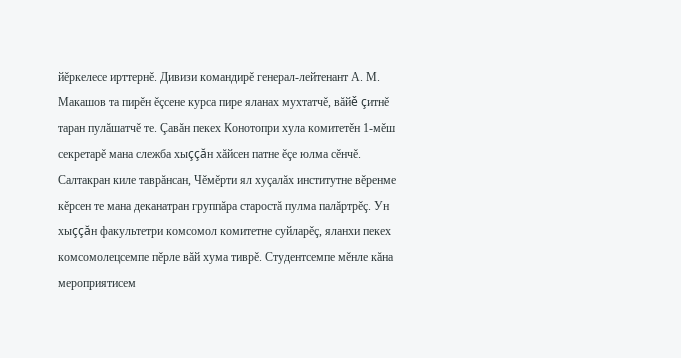йěркелесе ирттернě. Дивизи командирě генерал-лейтенант А. М. Макашов та пирěн ěçсене курса пире яланах мухтатчě, вăйě çитнě таран пулăшатчě те. Çавăн пекех Конотопри хула комитетěн 1-мěш секретарě мана слeжба хыççăн хăйсен патне ěçе юлма сěнчě.
Салтакран киле таврăнсан, Чěмěрти ял хуçалăх институтне вěренме кěрсен те мана деканатран группăра старостă пулма палăртрěç. Ун хыççăн факультетри комсомол комитетне суйларěç, яланхи пекех комсомолецсемпе пěрле вăй хума тиврě. Студентсемпе мěнле кăна мероприятисем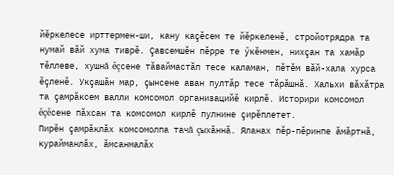йěркелесе ирттермен-ши, кану каçěсем те йěркеленě, стройотрядра та нумай вăй хума тиврě. Çавсемшěн пěрре те ӳкěнмен, нихçан та хамăр тěллеве, хушнă ěçсене тăваймастăп тесе каламан, пěтěм вăй-хала хурса ěçленě. Укçашăн мар, çынсене аван пултăр тесе тăрăшнă. Хальхи вăхăтра та çамрăксем валли комсомол организацийě кирлě. Историри комсомол ěçěсене пăхсан та комсомол кирлě пулнине çирӗплетет.
Пирěн çамрăклăх комсомолпа тачă çыхăннă. Яланах пěр-пěринпе ăмăртнă, курайманлăх, ăмсанмалăх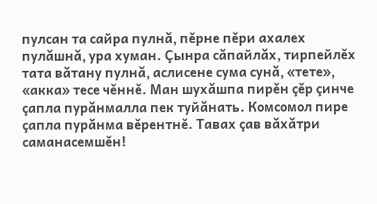пулсан та сайра пулнă, пěрне пěри ахалех пулăшнă, ура хуман. Çынра сăпайлăх, тирпейлěх тата вăтану пулнă, аслисене сума сунă, «тете», «акка» тесе чěннě. Ман шухăшпа пирěн çěр çинче çапла пурăнмалла пек туйăнать. Комсомол пире çапла пурăнма вěрентнě. Тавах çав вăхăтри саманасемшěн!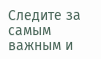Следите за самым важным и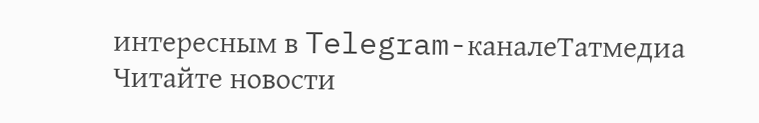интересным в Telegram-каналеТатмедиа
Читайте новости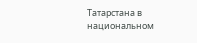Татарстана в национальном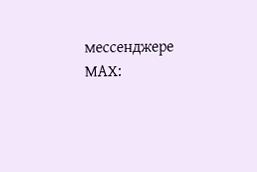мессенджере MАХ: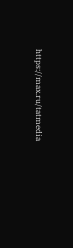https://max.ru/tatmedia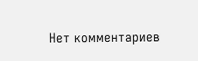Нет комментариев